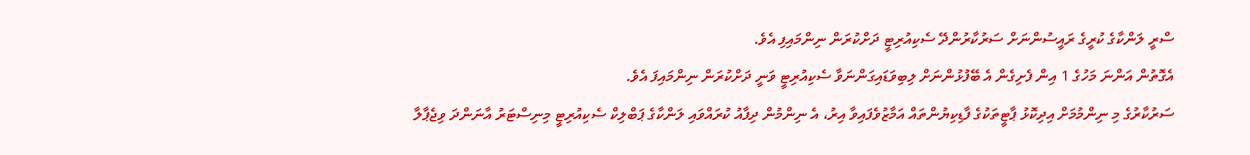ސްރީ ލަންކާގެ ކުރީގެ ރައީސުންނަށް ސަރުކާރުންދޭ ސެކިއުރިޓީ ދަށްކުރަން ނިންމައިފި އެވެ.
އެގޮތުން އަންނަ މަހުގެ 1 އިން ފެށިގެން އެ ބޭފުޅުންނަށް ލިބިވަޑައިގަންނަވާ ސެކިއުރިޓީ ވަނީ ދަށްކުރަން ނިންމައިފަ އެވެ.
ސަރުކާރުގެ މި ނިންމުމަށް އިދިކޮޅު ޕާޓީތަކުގެ ފާޑިކިޔުންތައް އަމާޒުވެފައިވާ އިރު، އެ ނިންމުން ދިފާއު ކުރައްވައި ލަންކާގެ ޕަބްލިކް ސެކިއުރިޓީ މިނިސްޓަރު އާނަންދަ ވިޖެޕާލާ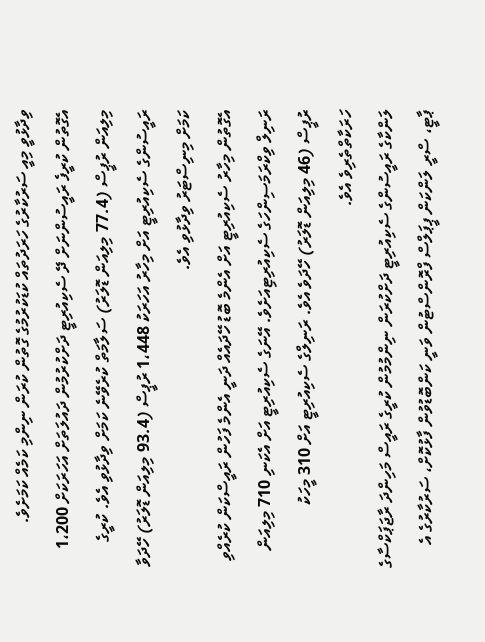ވިދާޅުވީ މިއީ ސަރުކާރުގެ ހަރަދުތައް ކުޑަކުރުމުގެ ގޮތުން ކުރަން ނިންމި ކަމެއް ކަމަށެވެ.
އެގޮތުން ކުރީފެ ރައީސުންނަށް ދޭ ސެކިއުރިޓީ ދަށްކުރުމުން ދައުލަތަށް އަހަރަކަށް 1،200 މިލިއަން ރުޕީސް (77.4 މިލިއަން ޑޮލަރު) ސަލާމަތް ކުރެވޭނެ ކަމަށް ވިދާޅުވި އެވެ. ކުރީގެ ރައީސުންގެ ސެކިއުރިޓީ އަށް މިހާރު އަހަރަކު 1،448 ރުޕީސް (93.4 މިލިއަން ޑޮލަރު) ހޭދަވާ ކަމަށް މިނިސްޓަރު ވިދާޅުވި އެވެ.
އެގޮތުން މިހާރު ސެކިއުރިޓީ އަށް އެންމެ ބޮޑު ހޭދައެއް ދަނީ އެންމެ ފަހުން ރައީސްކަން ކުރެއްވި ރަނިލް ވިކްރަމަސިންހަގެ ސެކިއުރިޓިއަށެވެ. އޭނަގެ ސެކިއުރިޓީ އަށް އެކަނި 710 މިލިއަން ރުޕީސް (46 މިލިއަން ޑޮލަރު) ހޭދަވެ އެވެ. ރަނިލްގެ ސެކިއުރިޓީ އަށް 310 މީހަކު ހަރަކާތްތެރިވެ އެވެ.
ލަންކާގެ ރައީސުންގެ ސެކިއުރިޓީ ދަށްކުރަން ނިންމުމުން ކުރީގެ ރައީސް މަހިންދަ ރާޖަޕަކްސާގެ ޕާޓީ، ސްރީ ލަންކަން ޕީޕަލްސް ފްރޮންސްޓުން ވަނީ ކަންބޮޑުވުން ފާޅުކޮށް، ސަރުކާރުގެ އެ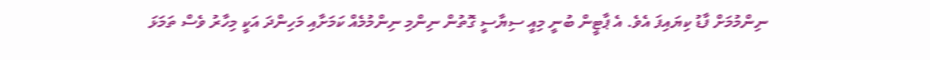ނިންމުމަށް ފާޑު ކިޔައިފަ އެވެ. އެ ޕާޓީން ބުނީ މިއީ ސިޔާސީ ގޮތުން ނިންމި ނިންމުމެއް ކަމަށާއި މަހިންދަ އަކީ މިހާރު ވެސް ތަމަޅަ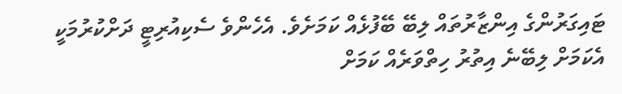ޓައިގަރުންގެ އިންޒާރުތައް ލިބޭ ބޭފުޅެއް ކަމަށެވެ. އެހެންވެ ސެކިއުރިޓީ ދަށްކުރުމަކީ އެކަމަށް ލިބޭނެ އިތުރު ހިތްވަރެއް ކަމަށް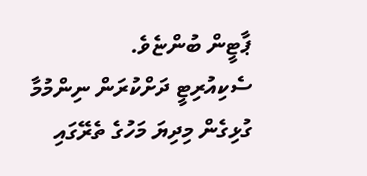ޕާޓީން ބުންޏެވެ.
ސެކިއުރިޓީ ދަށްކުރަން ނިންމުމާ ގުޅިގެން މިދިޔަ މަހުގެ ތެރޭގައި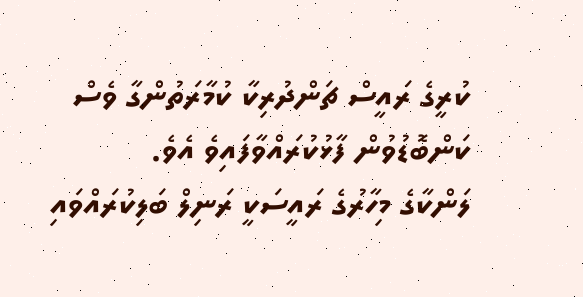ކުރީގެ ރައީސް ޗަންދުރިކާ ކުމާރަތުންގާ ވެސް ކަންބޮޑުވުން ފާޅުކުރައްވާފައިވެ އެވެ.
ލަންކާގެ މިހާރުގެ ރައީސަކީ ރަނިލް ބަލިކުރައްވައި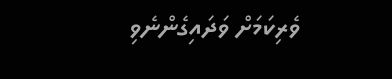ވެރިކަމަށް ވަދައިގެންނެވި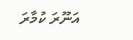އަނޫރަ ކުމާރަ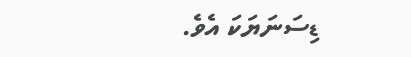ޑިސަނަޔަކަ އެވެ.